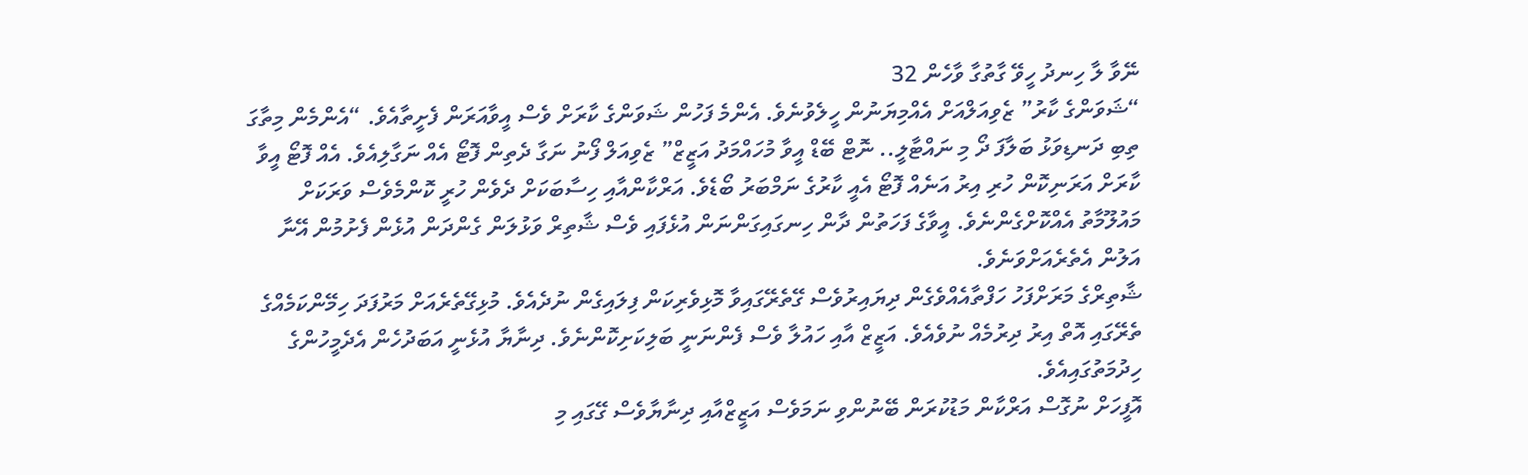ނޭވާ ލާ ހިނދު ހީވޭ ގާތުގާ ވާހެން 32
“ޝަވަންގެ ކާރު” ޒެވިއަލްއަށް އެއްމިޔަނުން ހީލެވުނެވެ. އެންމެ ފަހުން ޝަވަންގެ ކާރަށް ވެސް އީވާއަރަން ފެށީތާއެވެ. “އެންމެން މިތާގަ ތިބި ދަނޑިވަޅު ބަލާފަ ދޯ މި ނައްޓާލީ.. ނޮޓް ބޭޑް އީވާ މުހައްމަދު އަޒީޒް” ޒެވިއަލް ފޯނު ނަގާ ދެތިން ފޮޓޯ އެއް ނަގާލިއެވެ. އެއް ފޮޓޯ އީވާ ކާރަށް އަރަނިކޮން ހުރި އިރު އަނެއް ފޮޓޯ އެއީ ކާރުގެ ނަމްބަރު ބޯޑެވެ. އަރްކާންއާއި ހިސާބަކަށް ދެވެން ހުރީ ކޮންމެވެސް ވަރަކަށް މައުލޫމާތު އެއްކޮށްގެންނެވެ. އީވާގެ ފަހަތުން ދާން ހިނގައިގަންނަން އުޅެފައި ވެސް ޝާތިރް ވަޅުލަން ގެންދަން އުޅެން ފެށުމުން އޭނާ އަލުން އެތެރެއަށްވަނެވެ.
ޝާތިރްގެ މަރަށްފަހު ހަފްތާއެއްވެގެން ދިޔައިރުވެސް ގޭތެރޭގައިވާ މޮޅިވެރިކަން ފިލައިގެން ނުދެއެވެ. މުޅިގޭތެރެއަށް މަރުފަދަ ހިމޭންކަމެއްގެ ތެރޭގައި އޮތް އިރު ދިރުމެއް ނުވެއެވެ. އަޒީޒް އާއި ހައުލާ ވެސް ފެންނަނީ ބަލިކަށިކޮންނެވެ. ދިނާޔާ އުޅެނީ އަބަދުހެން އެދެމީހުންގެ ހިދުމަތުގައިއެވެ.
އޮފީހަށް ނުގޮސް އަރްކާން މަޑުކުރަން ބޭނުންވި ނަމަވެސް އަޒީޒްއާއި ދިނާޔާވެސް ގޭގައި މި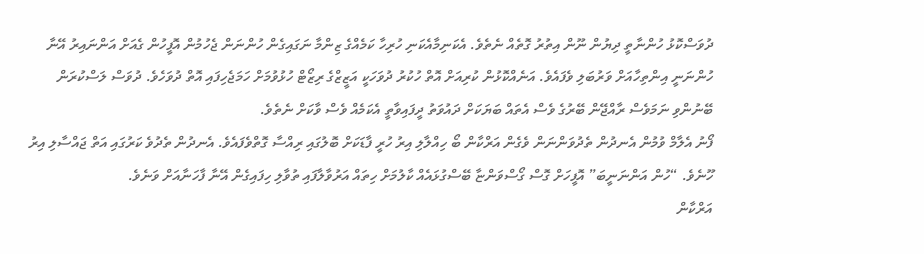ދުވަސްކޮޅު ހުންނާތީ ދިޔުން ނޫން އިތުރު ގޮތެއް ނެތެވެ. އެކަނިމާއެކަނި ހުރިހާ ކަމެއްގެ ޒިންމާ ނަގައިގެން ހުންނަން ޖެހުމުން އޮފީހުން ގެއަށް އަންނައިރު އޭނާ ހުންނަނީ އިންތިހާއަށް ވަރުބަލި ވެފައެވެ. އަނެއްކޮޅުން ކުރިއަށް އޮތް ހުކުރު ދުވަހަކީ އަޒީޒްގެ ރިޒޯޓް ހުޅުވުމަށް ހަމަޖެހިފައި އޮތް ދުވަހެވެ. ދުވަސް ލަސްކުރަން ބޭނުންވި ނަމަވެސް ރާއްޖޭން ބޭރުގެ ވެސް އެތައް ބަޔަކަށް ދައުވަތު ދީފައިވާތީ އެކަމެއް ވެސް ވާކަށް ނެތެވެ.
ފޯނު އެލާމް ވުމުން އެނދުން ތެދުވަންނަން ވެގެން އަރްކާން ބޯ ހިއްލާލި އިރު ހުރީ ފާޑަކަށް ބޮލުގައި ރިއްސާ ގޮތްވެފައެވެ. އެނދުން ތެދުވެ ކަރުގައި އަތް ޖައްސާލި އިރު ހޫނެވެ. “ހުން އަންނަނީބަ” އޮފީހަށް ގޮސް ގޯސްވަންޏާ ބޭސްގުޅައެއް ކާލުމަށް ހިތައް އަރުވާލާފައި ތުވާލި ހިފައިގެން އޭނާ ފާހަނާއަށް ވަނެވެ.
އަރްކާން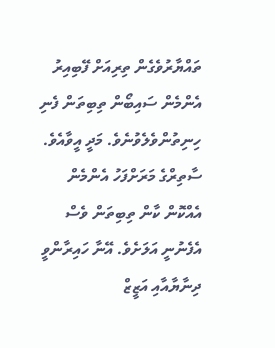ތައްޔާރުވެގެން ތިރިއަށް ފޭބިއިރު އެންމެން ސައިބޯން ތިބިތަން ފެނި ހިނިތުންވެލެވުނެވެ. މަދީ އީވާއެވެ. ސާތިރްގެ މަރަށްފަހު އެންމެން އެއްކޮން ކާން ތިބިތަން ވެސް އެފެނުނީ އަލަށެވެ. އޭނާ ހައިރާންވީ ދިނާޔާއާއި އަޒީޒް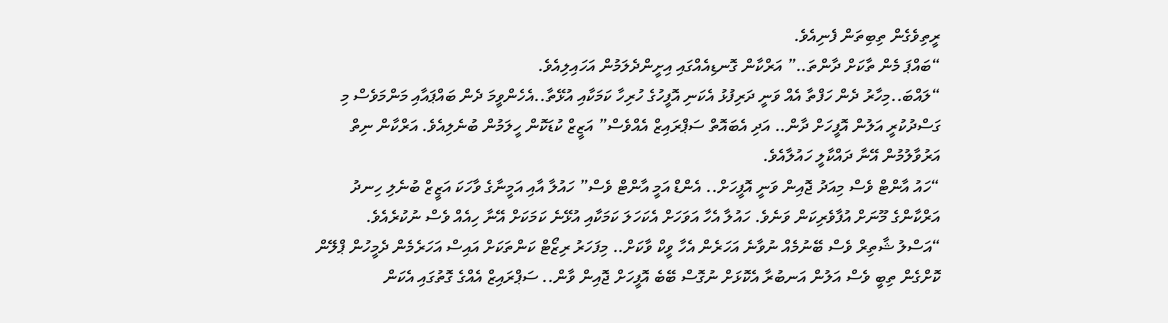ރީތިވެގެން ތިބިތަން ފެނިއެވެ.
“ބައްޕަ މެން ތާކަށް ދާންތަ..” އަރްކާން ގޮނޑިއެއްގައި އިށީންދެލަމުން އަހައިލިއެވެ.
“ލައްބަ..މިހާރު ދެން ހަފްތާ އެއް ވަނީ ދަރިފުޅު އެކަނި އޮފީހުގެ ހުރިހާ ކަމަކާއި އުޅޭތާ..އެހެންވީމަ ދެން ބައްޕައާއި މަންމަވެސް މި ގަސްދުކުރީ އަލުން އޮފީހަށް ދާން.. އަދި އެބައޮތް ސަޕްރައިޒް އެއްވެސް” އަޒީޒް ކުޑަކޮން ހީލަމުން ބުނެލިއެވެ. އަރްކާން ނިތް އަރުވާލުމުން އޭނާ ދައްކާލީ ހައުލާއެވެ.
“ހައު އާންޓް ވެސް މިއަދު ޖޮއިން ވަނީ އޮފީހަށް.. އެންޑް އަމީ އާންޓް ވެސް” ހައުލާ އާއި އަމީނާގެ ވާހަކަ އަޒީޒް ބުނެލި ހިނދު އަރްކާންގެ މޫނަށް އުފާވެރިކަން ވަނެވެ. ހައުލާ އެހާ އަވަހަށް އެކަހަލަ ކަމަކާއި އުޅޭނެ ކަމަކަށް އޭނާ ހިއެއް ވެސް ނުކުރެއެވެ.
“އަސްލު ޝާތިރް ވެސް ބޭނުމެއް ނުވާނެ އަހަރެން އެހާ ވީކް ވާކަށް.. މިފަހަރު ރިޒޯޓް ކަންތަކަށް އައިސް އަހަރެމެން ދެމީހުން ޕްލޭން ކޮށްގެން ތިބީ ވެސް އަލުން އަނބުރާ އެކޮޅަށް ނުގޮސް ބޭބެ އޮފީހަށް ޖޮއިން ވާން.. ސަޕްރައިޒް އެއްގެ ގޮތުގައި އެކަން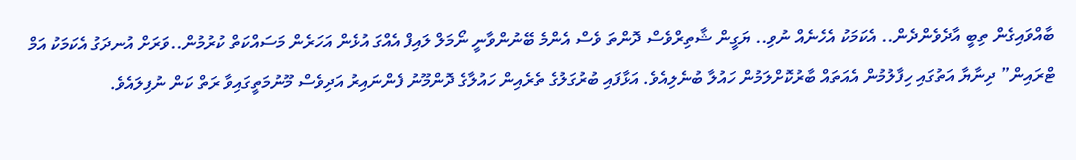ބާއްވައިގެން ތިބީ އާދެވެންދެން.. އެކަމަކު އެހެނެއް ނުވި.. ޔަގީން ޝާތިރްވެސް ދޮންތަ ވެސް އެންމެ ބޭނުންވާނީ ނޯމަލް ލައިފް އެއްގަ އުޅެން އަހަރެން މަސައްކަތް ކުރުމުން..ވަރަށް އުނދަގު އެކަމަކު އަމް ޓްރައިން” ދިނާޔާ އަތުގައި ހިފާލުމުން އެއަތައް ބާރުކޮށްލަމުން ހައުލާ ބުނެލިއެވެ. އަޅާފައި ބުރުގަލުގެ ތެރެއިން ހައުލާގެ ދޮންމޫނު ފެންނައިރު އަދިވެސް މޫނުމަތީގައިވާ ރަތް ކަން ނުފިލައެވެ.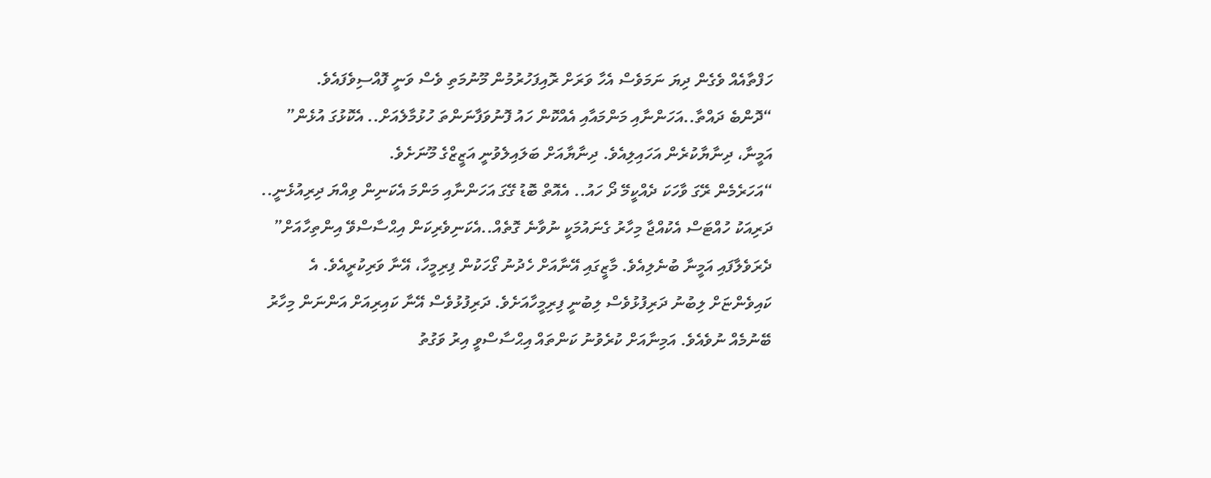ހަފްތާއެއް ވެގެން ދިޔަ ނަމަވެސް އެހާ ވަރަށް ރޮއިފަހުރުމުން މޫނުމަތި ވެސް ވަނީ ފޮއްސިވެފައެވެ.
“ދޮންބެ ދައްތާ..އަހަންނާއި މަންމައާއި އެއްކޮން ހައު ފޮނުވަފާނަންތަ ހުޅުމާލެއަށް.. އެކޮޅުގަ އުޅެން” އަމީނާ، ދިނާޔާކުރެން އަހައިލިއެވެ. ދިނާޔާއަށް ބަލައިލެވުނީ އަޒީޒްގެ މޫނަށެވެ.
“އަހަރެމެން ރޭގަ ވާހަކަ ދެއްކީމޭ ދޯ ހައު.. އެއޮތް ބޮޑު ގޭގަ އަހަންނާއި މަންމަ އެކަނިން ވިއްޔަ ދިރިއުޅެނީ.. ދަރިއަކު ހުއްޓަސް އެކުއްޖާ މިހާރު ގެނައުމަކީ ނުވާނެ ގޮތެއް..އެކަނިވެރިކަން އިޙްސާސްވޭ އިންތިހާއަށް” ދެރަވެލާފައި އަމީނާ ބުނެލިއެވެ. މާޒީގައި އޭނާއަށް ހެދުނު ގޯހަކުން ފިރިމީހާ، އޭނާ ވަރިކުރީއެވެ. އެ ކައިވެންޏަށް ލިބުނު ދަރިފުޅުވެސް ލިބުނީ ފިރިމީހާއަށެވެ. ދަރިފުޅުވެސް އޭނާ ކައިރިއަށް އަންނަން މިހާރު ބޭނުމެއް ނުވެއެވެ. އަމިނާއަށް ކުރެވުނު ކަންތައް އިޙްސާސްވީ އިރު ވަގުތު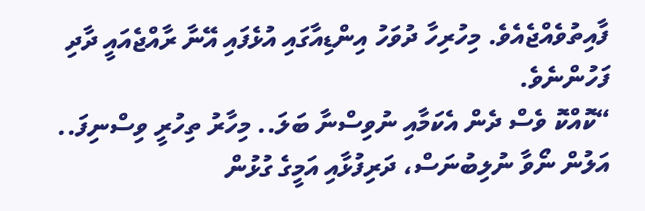ފާއިތުވެއްޖެއެވެ. މިހުރިހާ ދުވަހު އިންޑިއާގައި އުޅެފައި އޭނާ ރާއްޖެއައީ ދާދި ފަހުންނެވެ.
“ކޮއްކޮ ވެސް ދެން އެކަމާއި ނުވިސްނާ ބަލަ.. މިހާރު ތިހުރީ ވިސްނިފަ.. އަލުން ނޯވާ ނުލިބުނަސް، ދަރިފުޅާއި އަމީގެ ގުޅުން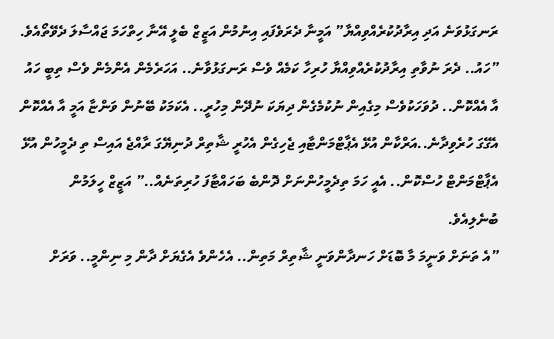ރަނގަޅުވަނެ އަދި އިރާދުކުރެއްވިއްޔާ” އަމީނާ ދެރަވެފައި އިނުމުން އަޒީޒް ބެލީ އޭނާ ހިތްހަމަ ޖައްސާލަ ދެވޭތޯއެވެ.
”ހައު.. ދެރަ ނުވާތި އިރާދުކުރެއްވިއްޔާ ހުރިހާ ކަމެއް ވެސް ރަނގަޅުވާނެ.. އަހަރެމެން އެންމެން ވެސް ތިބީ ހައު އާ އެއްކޮން.. ދުވަހަކުވެސް މިގެއިން ނުކުމެގެން ދިޔަކަ ނުދޭން މިހުރީ.. އެކަމަކު ބޭނުން ވަންޏާ އަމީ އާ އެއްކޮން އެގޭގަ ހުރެވިދާނެ..އަރްކާން އުޅޭ އެޕާޓްމަންޓާއި ޖެހިގެން އެހުރީ ޝާތިރް ދުނިޔޭގަ ރާއްޖެ އައިސް ތި ދެމީހުން އުޅޭ އެޕާޓްމަންޓް ހުސްކޮން.. އެއީ ހަމަ ތިދެމީހުންނަށް ދޮންބެ ބަހައްޓާފަ ހުރިތަނެއް..” އަޒީޒް ހީލަމުން ބުނެލިއެވެ.
”އެ ތަނަށް ވަނީމަ މާ ބޮޑަށް ހަނދާންވަނީ ޝާތިރް މަތިން.. އެހެންވެ އެގެޔަށް ދާން މި ނިންމީ.. ވަރަށް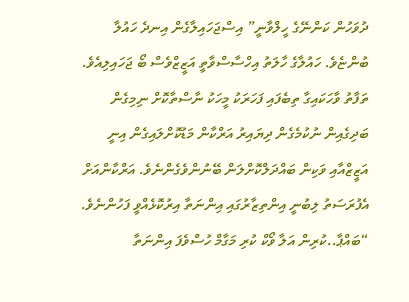ދުވަހުން ކަންނޭގެ ހީލްވާނީ” އިސްޖަހައިލާގެން އިނދެ ހައުލާ ބުންޏެވެ. ހައުލާގެ ހާލަތު އިހްސާސްވާތީ އަޒީޒްވެސް ބޯ ޖަހައިލިއެވެ.
ތަފާތު ވާހަކައިގާ ތިބެފައި ފަހަރަކު މީހަކު ނާސްތާކޮށް ނިމިގެން ބަދިގެއިން ނުކުމެގެން ދިޔައިރު އަރްކާން މަޑުކޮށްލައިގެން އިނީ އަޒީޒްއާއި ވަކިން ބައްދަލްކޮށްލަން ބޭނުންވެގެންނެވެ. އަރްކާންއަށް އެފުރަސަތު ލިބުނީ އިންތިޒާރުގައި އިންނަތާ އިރުކޮޅެއްވީ ފަހުންނެވެ.
“ބައްޕާ..ކުރިން އަލާ ވޯކް ކުރި މަގާމް ހުސްވެފަ އިންނަތާ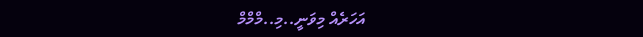އަހަރެއް މިވަނީ..މި..މްމްމް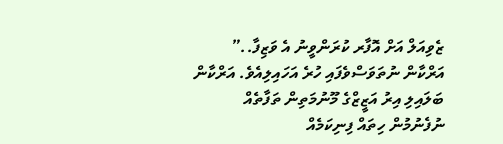ޒެވިއަލް އަށް އޮފާރ ކުރަންވީނު އެ ވަޒިފާ..” އަރްކާން ނުތަވަސްވެފައި ހުރެ އަހައިލިއެވެ. އަރްކާން ބަލައިލި އިރު އަޒީޒްގެ މޫނުމަތިން ތަފާތެއް ނުފެނުމުން ހިތައް ފިނިކަމެއް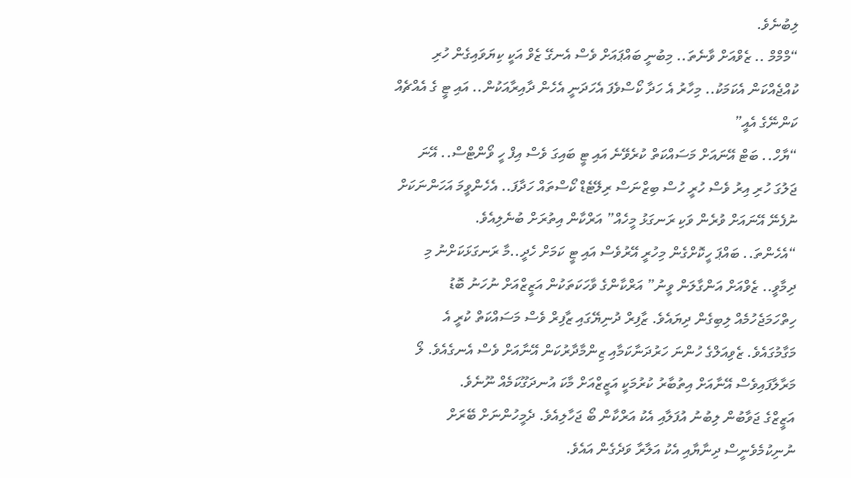ލިބުނެވެ.
“މްމްމް .. ޒެވްއަށް ވާނެތަ.. މިބުނީ ބައްޕައަށް ވެސް އެނގޭ ޒެވް އަކީ ކިޔަވައިގެން ހުރި ކުއްޖެއްކަން އެކަމަކު.. މިހާރު އެ ހަދާ ކޯސްވެފަ އެހަދަނީ އެހެން ދާއިރާއަކުން.. އައި ޓީ ގެ އެއްޗެއް ކަންނޭގެ އެއީ”
“ޔާހް.. ބަޓް އޭނައަށް މަސައްކަތް ކުރެވޭނެ އައި ޓީ ބައިގަ ވެސް އިފް ހީ ވޯންޓްސް.. އޭނަ ޖަލުގަ ހުރި އިރު ވެސް ހުރީ ހުސް ބިޒްނަސް ރިލޭޓެޑް ކޯސްތައް ހަދާފަ.. އެހެންވީމަ އަހަންނަކަށް ނުފެނޭ އޭނައަށް ވުރެން ވަކި ރަނގަޅު މީހެއް” އަރްކާން އިތުރަށް ބުނެލިއެވެ.
“އެހެންތަ.. ބައްޕަ ހީކޮށްގެން މިހުރީ އޭރުވެސް އައި ޓީ ކަމަށް ހެދީ..މާ ރަނގަޅަކަށްނު މި ދިމާވީ.. ޒެވްއަށް އަންގާލަން ވީނު” އަރްކާންގެ ވާހަކަތަކުން އަޒީޒްއަށް ނުހަނު ބޮޑު ހިތްހަމަޖެހުމެއް ލިބިގެން ދިޔައެވެ. ޒާފިރް ދުނިޔޭގައި ޒާފިރް ވެސް މަސައްކަތް ކުރީ އެ މަގާމުގައެވެ. ޒެވިއަލްގެ ހުންނަ ހަރުދަނާކަމާއި ޒިންމާދާރުކަން އޭނާއަށް ވެސް އެނގެއެވެ. ލޯ މަރާލާފައިވެސް އޭނާއަށް އިތުބާރު ކުރުމަކީ އަޒީޒްއަށް މާކަ އުނދަގޫކަމެއް ނޫނެވެ.
އަޒީޒްގެ ޖަވާބުން ލިބުނު އުފަލާއި އެކު އަރްކާން ބޯ ޖަހާލިއެވެ. ދެމީހުންނަށް ބޭރަށް ނުނިކުމެވެނީސް ދިނާޔާއި އެކު އަލާރާ ވަދެގެން އައެވެ.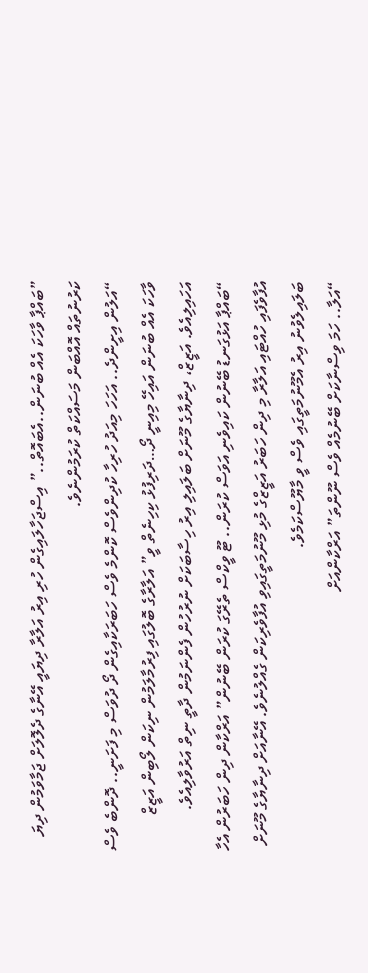”ބައްޕާ ވާހަކަ އެއް ބުނަން..އެބައޮތް..” އިސްޖަހާލައިގެން ހުރި އިރު އަލާރާ ދިޔައީ އޭނާގެ ދެލޮލަށް ޖަމާވަމުން ދިޔަ ކަރުނުތައް އޮއްބަން މަސައްކަތް ކުރަމުންނެވެ.
“އަލުން އިށީންދެ.. އަހަހަ މިއަދު ހުރިހާ ކުދިންވެސް ކޮންމެ ވެސް ހަބަރަކާއިގެން ދޯ ދުވަސް މި ފަށަނީ.. ދޮންބެ ވެސް ވާހަކަ އެއް ބުނަން އައިހޭ މިއިނީ ދޯ…ދަރިފުޅު ކިހިނެތް ވީ” އަލާރާގެ ބޮލުގައި ފިރުމާލަމުން ނިކަން ލޯބިން އަޒީޒް އަހައިލިއެވެ. އަޒީޒް، ދިނާޔާގެ މޫނަށް ބަލައިލި އިރު ހިސާބަކަށް ނުރުހުން ފެންނަމުން ދާތީ ނިތް އަރުވާލިއެވެ.
“ބައްޕާ އަޅުގަނޑު ބޭނުން ކައިވެނި އަވަސް ކުރަން.. ޓޫ ވީކްސް ތެރޭގަ ކުރަން ބޭނުން” އަރްކާން ދިން ހަބަރުން އެހާ އުފާވެފައި ހުއްޓައި އަލާރާ މި ދިން ހަބަރު އަޒީޒްގެ މުޅި މޫނުމަތީގައިވި އުފާވެރިކަން ގެއްލުނެވެ. އޭނާއަށް ދިނާޔާގެ މޫނަށް ބަލައިލެވުނު އިރު އެމޫނުމަތީގައި ވެސް ވީ މާޔޫސްކަމެވެ.
“އަލާ.. ހަމަ ވިސްނާކަށް ބޭނުމެއް ވެސް ނޫންތަ” އަރްކާންއަށް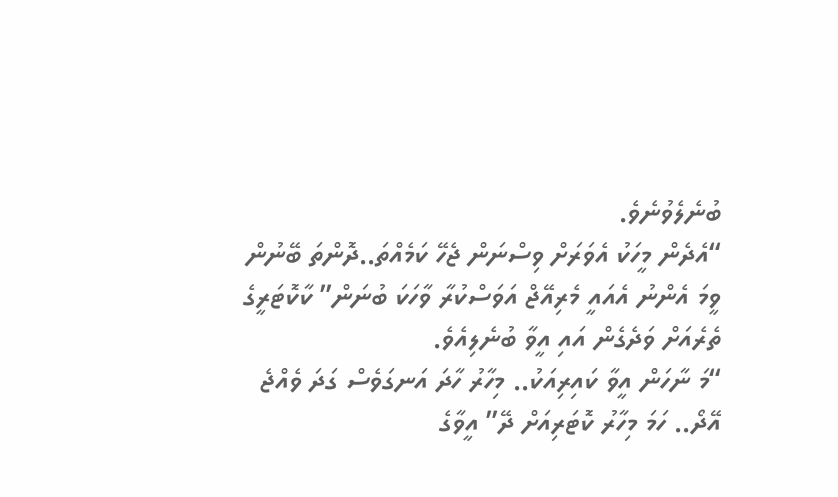ބުނެލެވުނެވެ.
“އެދެން މީހަކު އެވަރަށް ވިސްނަން ޖެހޭ ކަމެއްތަ..ދޮންތަ ބޭނުން ވީމަ އެންނު އެއައީ މެރިއޭޖް އަވަސްކުރާ ވާހަކަ ބުނަން” ކާކޮޓަރީގެ ތެރެއަށް ވަދެގެން އައި އީވާ ބުނެލިއެވެ.
“މަ ނާހަން އީވާ ކައިރިއަކު.. މިހާރު ހާދަ އަނގަވެސް ގަދަ ވެއްޖެ އޭދޯ.. ހަމަ މިހާރު ކޮޓަރިއަށް ދޭ” އީވާގެ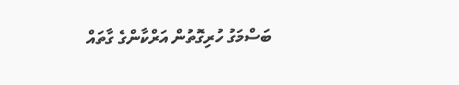ބަސްމަގު ހުރިގޮތުން އަރްކާންގެ ގާތައް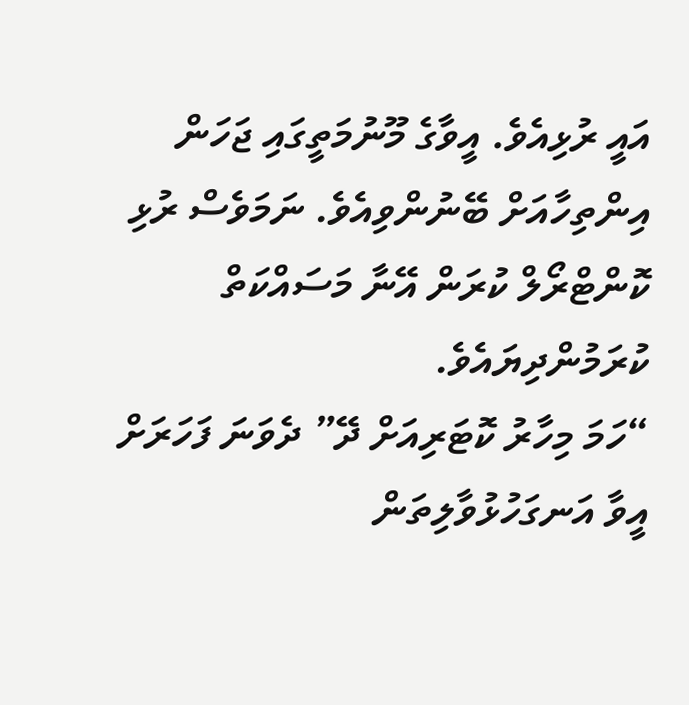އައީ ރުޅިއެވެ. އީވާގެ މޫނުމަތީގައި ޖަހަން އިންތިހާއަށް ބޭނުންވިއެވެ. ނަމަވެސް ރުޅި ކޮންޓްރޯލް ކުރަން އޭނާ މަސައްކަތް ކުރަމުންދިޔައެވެ.
“ހަމަ މިހާރު ކޮޓަރިއަށް ދޭ” ދެވަނަ ފަހަރަށް އީވާ އަނގަހުޅުވާލިތަން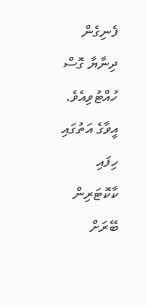ފެނިގެން ދިނާޔާ ގޮސް ހުއްޓުވިއެވެ. އީވާގެ އަތުގައި ހިފައި ކާކޮޓަރިން ބޭރަށް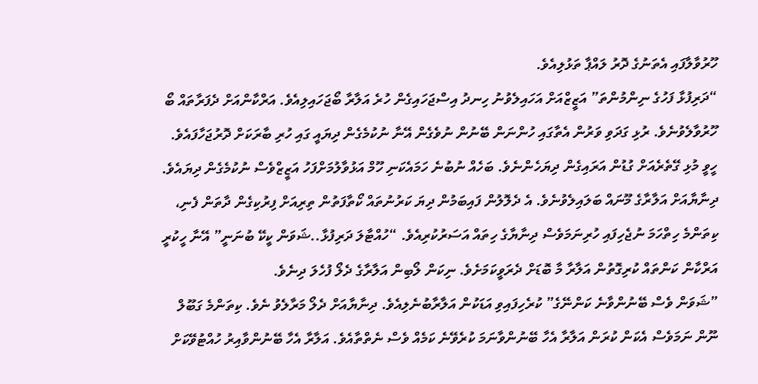ހޫރުވާލާފައި އެތަނުގެ ދޮރު ލައްޕާ ތަޅުލިއެވެ.
“ދަރިފުޅާ ފަހުގެ ނިންމުންތަ” އަޒީޒްއަށް އަހައިލެވުނު ހިނދު އިސްޖަހައިގެން ހުރެ އަލާރާ ބޯޖަހައިލިއެވެ. އަރްކާންއަށް ދެފަރާތައް ބޯ ހޫރުވާލެވުނެވެ. ރުޅި ގަދަވި ވަރުން އެތާގައި ހުންނަން ބޭނުން ނުވެގެން އޭނާ ނުކުމެގެން ދިޔައީ ގައި ހުރި ބާރަކަށް ދޮރުޖަހާފައެވެ. ހީވީ މުޅި ގޭތެރެއަށް ގުޑުން އަރައިގެން ދިޔަހެންނެވެ. ބަހެއް ނުބުނެ ހަމައެކަނި ހޫމް އަޅުވާލުމަށްފަހު އަޒީޒްވެސް ނުކުމެގެން ދިޔައެވެ.
ދިނާޔާއަށް އަލާރާގެ މޫނައް ބަލައިލެވުނެވެ. އެ ދެލޮލުން ފައިބަމުން ދިޔަ ކަރުނުތައް ކޯތާފަތުން ތިރިއަށް ފިރުކިގެން ދާތަން ފެނި، ކިތަންމެ ހިތްހަމަ ނުޖެހިފައި ހުރިނަމަވެސް ދިނާޔާގެ ހިތައް އަސަރުކުރިއެވެ. “ހުއްޓާލަ ދަރިފުޅާ..ޝަވަން ކީކޭ ބުނަނީ” އޭނާ ހީކުރީ އަރްކާން ކަންތައް ކުރިގޮތުން އަލާރާ މާ ބޮޑަށް ދެރަވީކަމަށެވެ. ނިކަން ލޯބިން އަލާރާގެ ދެލޯ ފުހެލަ ދިނެވެ.
”ޝަވަން ވެސް ބޭނުންވާނެ ކަންނޭގެ” ކުރެހިފައިވި އަޑަކުން އަލާރާބުނެލިއެވެ. ދިނާޔާއަށް ދެލޯ މަރާލެވު ނެވެ. ކިތަންމެ ގަބޫލް ނޫން ނަމަވެސް އެކަން ކުރަން އަލާރާ އެހާ ބޭނުންވާނަމަ ކުރެވޭނެ ކަމެއް ވެސް ނެތްތާއެވެ. އަލާރާ އެހާ ބޭނުންވާއިރު ހުއްޓުވޭކަށް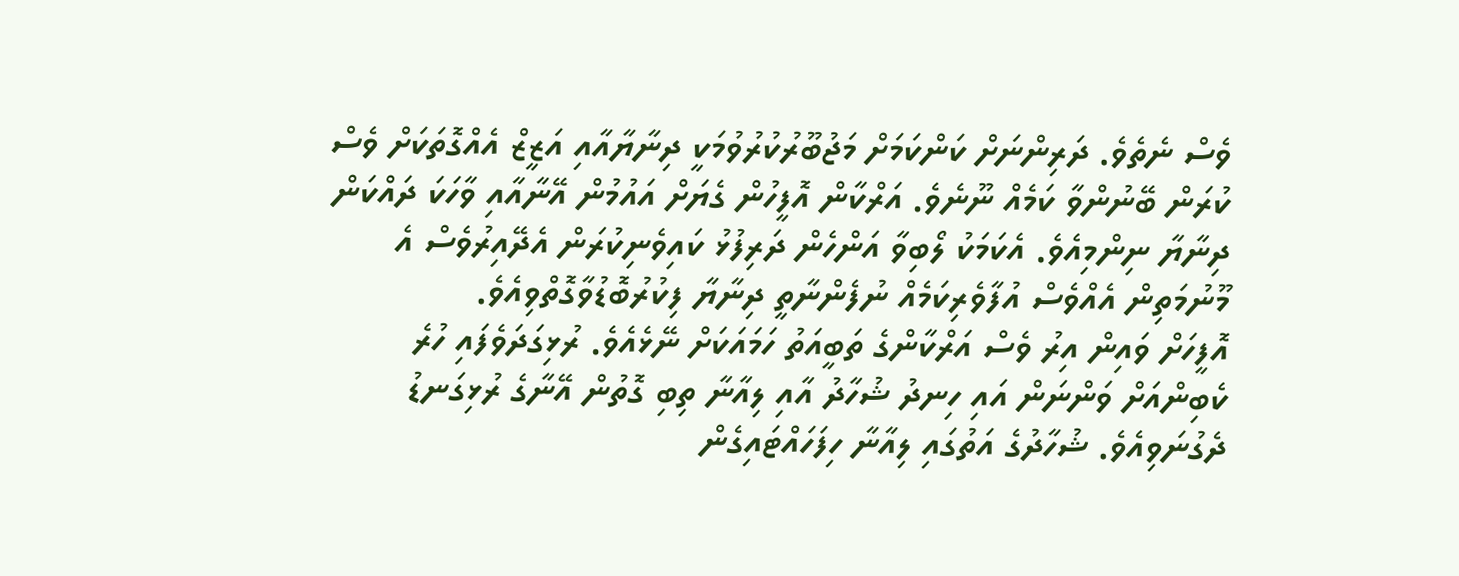ވެސް ނެތެވެ. ދަރިންނަށް ކަންކަމަށް މަޖުބޫރުކުރުވުމަކީ ދިނާޔާއާއި އަޒީޒް އެއްގޮތަކަށް ވެސް ކުރަން ބޭނުންވާ ކަމެއް ނޫނެވެ. އަރްކާން އޮފީހުން ގެޔަށް އައުމުން އޭނާއާއި ވާހަކަ ދައްކަން ދިނާޔާ ނިންމިއެވެ. އެކަމަކު ލޯބިވާ އަންހެން ދަރިފުޅު ކައިވެނިކުރަން އެދޭއިރުވެސް އެ މޫނުމަތިން އެއްވެސް އުފާވެރިކަމެއް ނުފެންނާތީ ދިނާޔާ ފިކުރުބޮޑުވާގޮތްވިއެވެ.
އޮފީހަށް ވައިން އިރު ވެސް އަރްކާންގެ ތަބީއަތު ހަމައަކަށް ނޭޅެއެވެ. ރުޅިގަދަވެފައި ހުރެ ކެބިންއަށް ވަންނަން އައި ހިނދު ޝުހާދު އާއި ލިއާނާ ތިބި ގޮތުން އޭނާގެ ރުޅިގަނޑު ދެގުނަވިއެވެ. ޝުހާދުގެ އަތުގައި ލިއާނާ ހިފަހައްޓައިގެން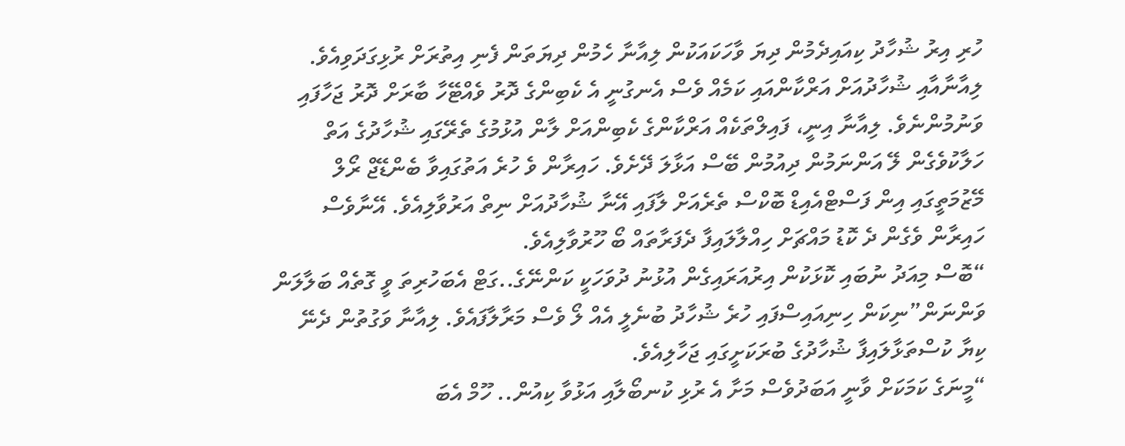ހުރި އިރު ޝުހާދު ކިއައިދެމުން ދިޔަ ވާހަކައަކުން ލިއާނާ ހެމުން ދިޔަތަން ފެނި އިތުރަށް ރުޅިގަދަވިއެވެ.
ލިއާނާއާއި ޝުހާދުއަށް އަރްކާންއައި ކަމެއް ވެސް އެނގުނީ އެ ކެބިންގެ ދޮރު ވެއްޓޭހާ ބާރަށް ދޮރު ޖަހާފައި ވަނުމުންނެވެ. ލިއާނާ އިނީ، ފައިލްތަކެއް އަރްކާންގެ ކެބިންއަށް ލާން އުޅުމުގެ ތެރޭގައި ޝުހާދުގެ އަތް ހަލާކުވެގެން ލޭ އަންނަމުން ދިއުމުން ބޭސް އަޅާލަ ދޭށެވެ. ހައިރާން ވެ ހުރެ އަތުގައިވާ ބެންޑޭޖް ރޯލް މޭޒުމަތީގައި އިން ފަސްޓްއެއިޑް ބޮކްސް ތެރެއަށް ލާފައި އޭނާ ޝުހާދުއަށް ނިތް އަރުވާލިއެވެ. އޭނާވެސް ހައިރާން ވެގެން ދެ ކޮޑު މައްޗަށް ހިއްލާލައިފާ ދެފަރާތައް ބޯ ހޫރުވާލިއެވެ.
“ބޮސް މިއަދު ނުބައި ކޮޅަކުން އިރުއަރައިގެން އުޅުނު ދުވަހަކީ ކަންނޭގެ..ގަޓް އެބަހުރިތަ ވީ ގޮތެއް ބަލާލަން ވަންނަން”ނިކަން ހިނިއައިސްފައި ހުރެ ޝުހާދު ބުނެލީ އެއް ލޯ ވެސް މަރާލާފައެވެ. ލިއާނާ ވަގުތުން ދެނޭ ކިޔާ ކުސްތަޅާލައިފާ ޝުހާދުގެ ބުރަކަށީގައި ޖަހާލިއެވެ.
“މީނަގެ ކަމަކަށް ވާނީ އަބަދުވެސް މަށާ އެ ރުޅި ކުނބޯލާއި އަޅުވާ ކިއުން.. ހޫމް އެބަ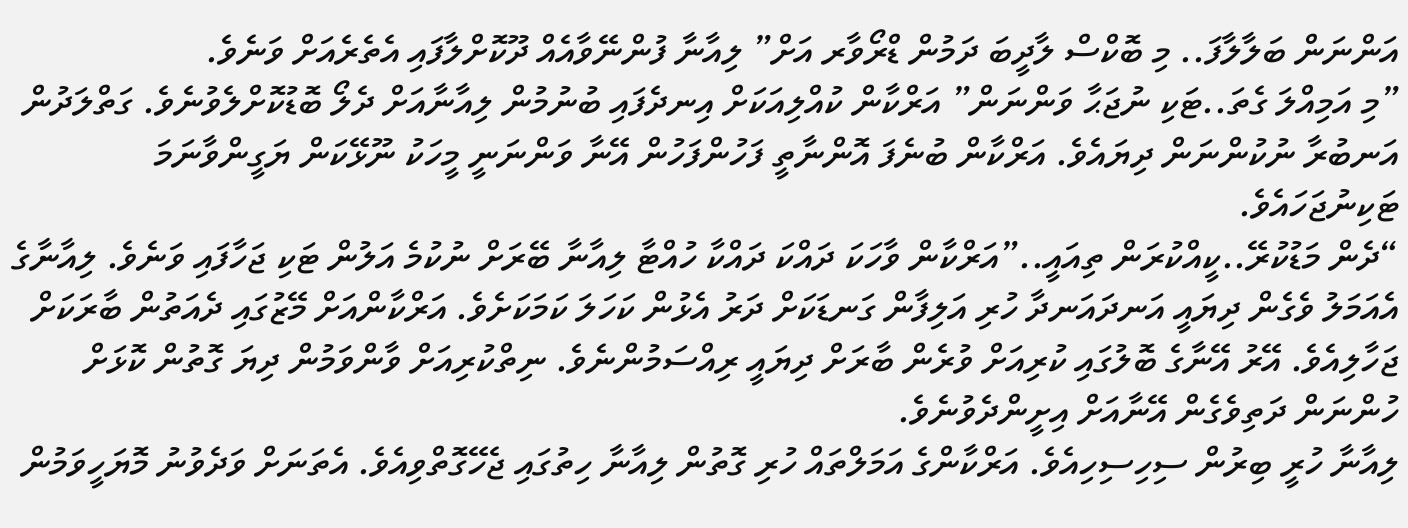އަންނަން ބަލާލާފަ.. މި ބޮކްސް ލާދީބަ ދަމުން ޑްރޯވާރ އަށް” ލިއާނާ ފުންނޭވާއެއް ދޫކޮށްލާފައި އެތެރެއަށް ވަނެވެ.
”މި އަމިއްލަ ގެތަ..ޓަކި ނުޖަޙާ ވަންނަން” އަރްކާން ކުއްލިއަކަށް އިނދެފައި ބުނުމުން ލިއާނާއަށް ދެލޯ ބޮޑުކޮށްލެވުނެވެ. ގަތްލަދުން އަނބުރާ ނުކުންނަން ދިޔައެވެ. އަރްކާން ބުނެފަ އޮންނާތީ ފަހުންފަހުން އޭނާ ވަންނަނީ މީހަކު ނޫޅޭކަން ޔަގީންވާނަމަ ޓަކިނުޖަހައެވެ.
“ދެން މަޑުކުރޭ..ކީއްކުރަން ތިއައީ..”އަރްކާން ވާހަކަ ދައްކަ ދައްކާ ހުއްޓާ ލިއާނާ ބޭރަށް ނުކުމެ އަލުން ޓަކި ޖަހާފައި ވަނެވެ. ލިއާނާގެ އެއަމަލު ވެގެން ދިޔައީ އަނދައަނދާ ހުރި އަލިފާން ގަނޑަކަށް ދަރު އެޅުން ކަހަލަ ކަމަކަށެވެ. އަރްކާންއަށް މޭޒުގައި ދެއަތުން ބާރަކަށް ޖަހާލިއެވެ. އޭރު އޭނާގެ ބޮލުގައި ކުރިއަށް ވުރެން ބާރަށް ދިޔައީ ރިއްސަމުންނެވެ. ނިތްކުރިއަށް ވާންވަމުން ދިޔަ ގޮތުން ކޮޅަށް ހުންނަން ދަތިވެގެން އޭނާއަށް އިށީންދެވުނެވެ.
ލިއާނާ ހުރީ ބިރުން ސިހިސިހިއެވެ. އަރްކާންގެ އަމަލްތައް ހުރި ގޮތުން ލިއާނާ ހިތުގައި ޖެހޭގޮތްވިއެވެ. އެތަނަށް ވަދެވުނު މޮޔަހީވަމުން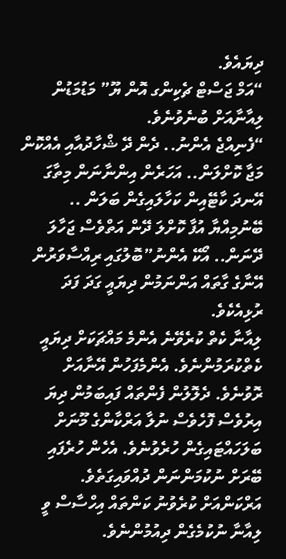ދިޔައެވެ.
“އަމް ޖަސްޓް ޗެކިންގ އޮން ޔޫ” މަޑުމަޑުން ލިއާނާއަށް ބުނެވުނެވެ.
“ފެނިއްޖެ އެންނު.. ދެން ދޭ ޝްހާދުއާއި އެއްކޮން މަޖާ ކޮށްލަން.. އަހަރެން އިންނާނަން މިތާގަ އޭނދަ ކާޓޭއިން ކަހާލައިގެން ބަލަން .. ބޭނުމިއްޔާ އުފާ ކޮށްލަ ދޭން އަތްވެސް ޖަހާލަ ދޭނަން.. އޯކޭ އެންނު”ބޮލުގައި ރިއްސާވަރުން އޭނާގެ ގާތައް އަންނަމުން ދިޔައީ ގަދަ ފަދަ ރުޅިއެކެވެ.
ލިއާނާ ކެތް ކުރެވޭނެ އެންމެ މައްޗަކަށް ދިޔައީ ކެތްކުރަމުންނެވެ. އެންމެފަހުން އޭނާއަށް ރޮވުނެވެ. ދެލޮލުން ފެންތައް ފައިބަމުން ދިޔަ އިރުވެސް ފޮހެވެސް ނުލާ އަރްކާންގެ މޫނަށް ބަލަހައްޓައިގެން ހުރެވުނެވެ. އެހެން ހުރެފައި ބޭރަށް ނުކުމަންނަން ދުއްވައިގަތެވެ.
އަރްކަންއަށް ކުރެވުނު ކަންތައް އިހްސާސް ވީ ލިއާނާ ނުކުމެގެން ދިއުމުންނެވެ.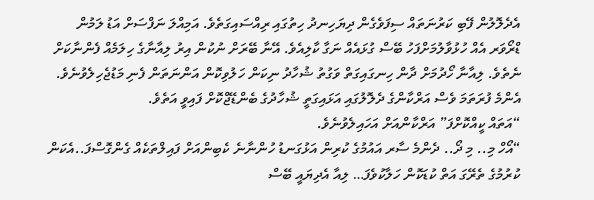އެދެލޮލުން ފޭބި ކަރުނަތައް ސިފަވެގެން ދިޔަހިނދު ހިތުގައި ރިއްސައިގަތެވެ. އަމިއްލަ ނަފްސަށް އަޑު ލަމުން ޑްރޯވަރ އެއް ހުޅުވާލުމަށްފަހު ބޭސް ގުޅައެއް ނަގާ ކާލިއެވެ. އޭނާ ބޭރަށް ނުކުން އިރު ލިއާނާގެ ހިލަމެއް ފެންނާކަށް ނެތެވެ. ލިއާނާ ހޯދުމަށް ދާން ހިނގައިގަތް ވަގުތު ޝުހާދު ނިކަން ހަލުވިކޮން އަންނަތަން ފެނި މަޑުޖެހިލެވުނެވެ. އެންމެ ފުރަތަމަ ވެސް އަރްކާންގެ ދެލޮލުގައި އަޅައިގަތީ ޝުހާދުގެ ބެންޑޭޖްކޮށް ފައިވީ އަތެވެ.
“އަތައް ކީއްކޮށްފަ” އަރްކާންއަށް އަހައިލެވުނެވެ.
“އޯހް މި.. މި ދޯ.. ދެންމެ ސާރ އައުމުގެ ކުރިން އަޅުގަނޑު ހުންނާނެ ކެބިންއަށް ފައިލްތަކެއް ގެންގޮސްފަ..އެކަން ކުރުމުގެ ތެރޭގަ އަތް ކުޑަކޮން ހަލާކުވެފަ… ލިއާ އެދިޔައީ ބޭސް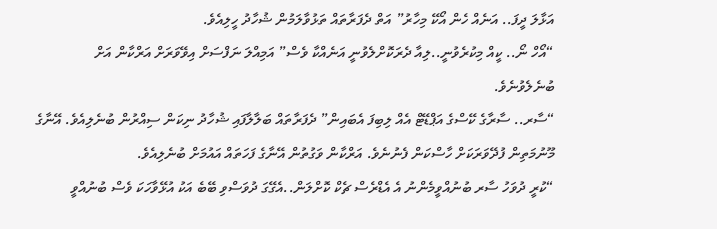އަޅާލަ ދީފަ.. އަނެއް ހެން އޯކޭ މިހާރު” އަތް ދެފަރާތައް ތަޅުވާލަމުން ޝުހާދު ހީލިއެވެ.
“އޯހް ނޯ.. ކީއް މިކުރެވުނީ..ލިއާ ދެރަކޮށްލެވުނީ އަނެއްކާ ވެސް” އަމިއްލަ ނަފްސަށް އިވޭވަރަށް އަރްކާން އަށް ބުނެލެވުނެވެ.
“ސާރ.. ސާރާގެ ކޭސްގެ އަޕްޑޭޓް އެއް ލިބިފަ އެބައިން” ދެފަރާތައް ބަލާލާފައި ޝުހާދު ނިކަން ސިއްރުން ބުނެލިއެވެ. އޭނާގެ މޫނުމަތިން ފުދޭވަރަކަށް ހާސްކަން ފެނުނެވެ. އަރްކާން ވަގުތުން އޭނާގެ ފަހަތައް އައުމަށް ބުނެލިއެވެ.
“ކުރީ ދުވަހު ސާރ ބުނުއްވީމެންނު އެ އެޑްރެސް ޗެކް ކޮށްލަން..އެގޭގަ ދުވަސްވި ބޭބެ އަކު އުޅޭވާހަކަ ވެސް ބުނުއްވީ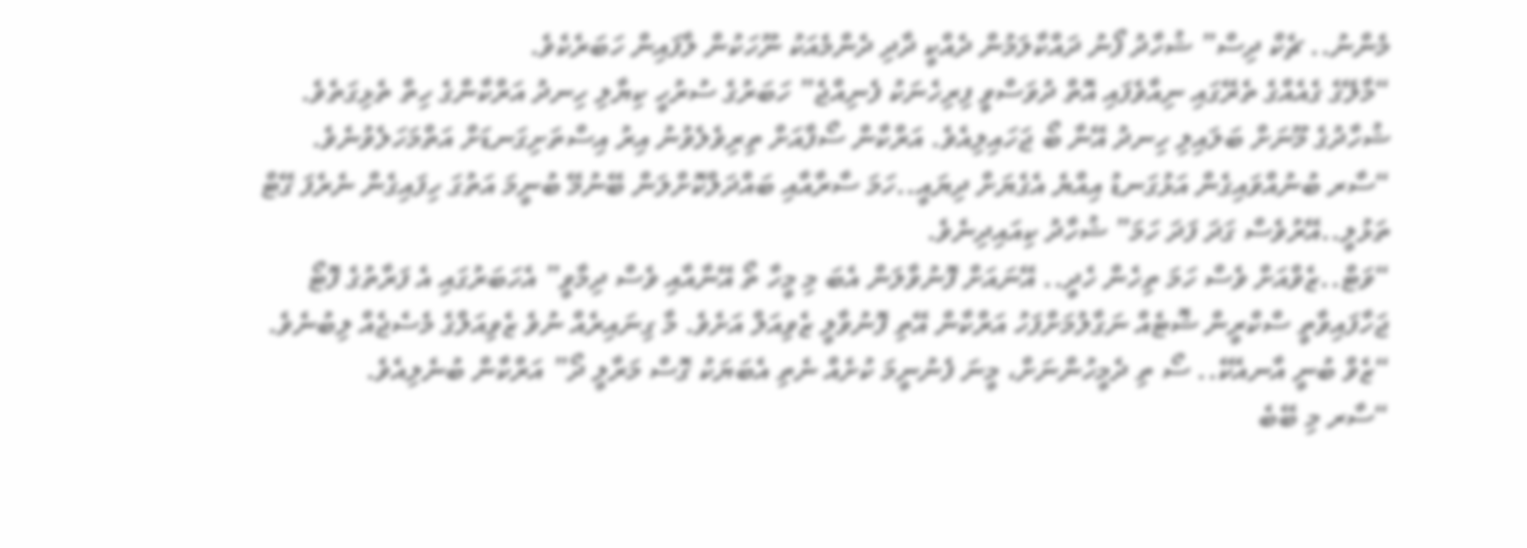މެންނު.. ޗެކް ދިސް” ޝުހާދު ފޯނު ދައްކާލަމުން ދެއްކީ ދާދި ދެންމެއަކު ނޫހަކުން ލާފައިން ހަބަރެކެވެ.
“މާލޭގެ ގެއެއްގެ ތެރޭގައި ނިއާވެފައި އޮތް ދުވަސްވީ ފިރިހެނަކު ފެނިއްޖެ” ހަބަރުގެ ސުރުހީ ކިޔާލި ހިނދު އަރްކާންގެ ހިތް ތެޅިގަތެވެ. ޝުހާދުގެ މޫނަށް ބަލައިލި ހިނދު އޭނާ ބޯ ޖަހައިލިއެވެ. އަރްކާން ސޯފާއަށް ތިރިވެލެވުނު އިރު އިސްތަށިގަނޑަށް އަތްމަހަލެވުނެވެ.
“ސާރ ބުނުއްވައިގެން އަޅުގަނޑު އިއްޔެ އެގެޔަށް ދިޔައީ..ހަމަ ސާރާއާއި ބައްދަލްކޮށްލަން ބޭނުމޭ ބުނީމަ އަތުގަ ހިފައިގެން ނެރެފަ ގޭޓް ތަޅުލީ..އޭރުވެސް ގަދަ ފަދަ ހަމަ” ޝުހާދު ކިއައިދިނެވެ.
“ވަޓް..ޒެވްއަށް ވެސް ހަމަ ތިހެން ހެދީ.. އޭނައަށް ފޮނުވާލަން އެބަ މި މީހާ ތޯ އޭނާއާއި ވެސް ދިމާވީ” އެހަބަރުގައި އެ ފަރާތުގެ ފޮޓޯ ޖަހާފައިވާތީ ސްކްރީން ޝޮޓެއް ނަގާލުމަށްފަހު އަރްކާން އޭތި ފޮނުވާލީ ޒެވިއަލް އަށެވެ. މާ ގިނައިރެއް ނުވެ ޒެވިއަލްގެ މެސެޖެއް ލިބުނެވެ.
“ޒެވް ބުނީ އާނއެކޭ.. ސޯ ތި ދެމީހުންނަށް، މީނަ ފެނުނީމަ ކުށެއް ނެތި އެބަޔަކު ގޮސް މަރާލީ ދޯ” އަރްކާން ބުނެލިއެވެ.
“ސާރ މި ބޭބެ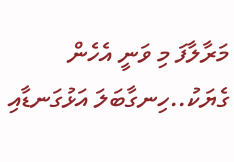މަރާލާފަ މި ވަނީ އެހެން ގެޔަކު..ހިނގާބަލަ އަޅުގަނޑާއި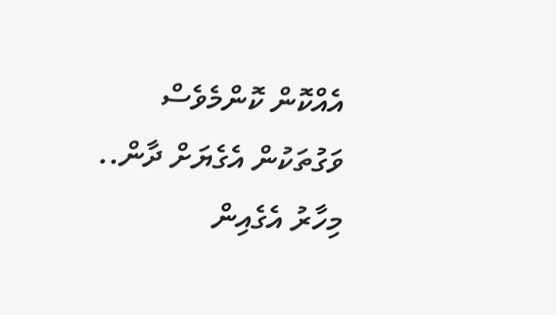އެއްކޮން ކޮންމެވެސް ވަގުތަކުން އެގެޔަށް ދާން.. މިހާރު އެގެއިން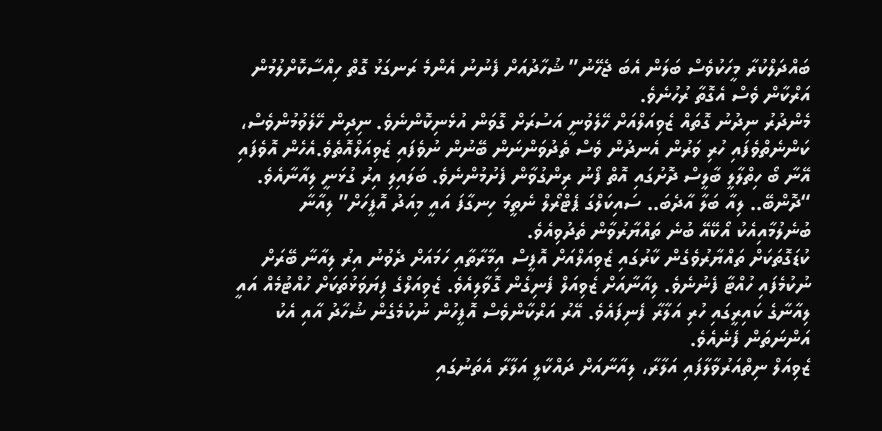ބައްދަލްކުރާ މީހަކުވެސް ބަލަން އެބަ ޖެހޭނު” ޝުހާދުއަށް ފެނުނު އެންމެ ރަނގަޅު ގޮތް ހިއްސާކޮށްލުމުން އަރްކާން ވެސް އެގޮތާ ރުހުނެވެ.
މެންދުރު ނިދުނު ގޮތައް ޒެވިއަލްއަށް ހޭލެވުނީ އަސުރަށް ގޮވަން އުޅެނިކޮންނެވެ. ނިދިން ހޭލެވުމުންވެސް، ކަންނެތްވެފައި ހުރި ވަރުން އެނދުން ވެސް ތެދުވަންނަން ބޭނުން ނުވެފައި ޒެވިއަލްއޮތެވެ.އެހެން އޮވެފައި އޭނާ ބޯ ހިތްލާލީ ބާލީސް ދޮށުގައި އޮތް ފޯނު ރިންގުވާން ފެށުމުންނެވެ. ބަލައިލި އިރު ގުޅަނީ ލިއާނާއެވެ.
“ދޮންބޭ.. ލިއާ ބަލާ އާދެބަ.. ސައިކަލްގަ ޕެޓްރޯލް ނެތީމަ ހިނގާފަ އައީ މިއަދު އޮފީހަށް” ލިއާނާ ބުނެލުމާއިއެކު އޯކޭއޭ ބުނެ ތައްޔާރުވާން ތެދުވިއެވެ.
ކުޑަގޮތަކަށް ތައްޔާރުވެގެން ކާރުގައި ޒެވިއަލްއަށް އޮފީސް އިމާރާތާއި ހަމައަށް ދެވުނު އިރު ލިއާނާ ބޭރަށް ނުކުމެފައި ހުއްޓާ ފެނުނެވެ. ލިއާނާއަށް ޒެވިއަލް ފެނިގެން ގޮވާލިއެވެ. ޒެވިއަލްގެ ފިޔަވަޅުތަކަށް ހުއްޓުމެއް އައީ ލިއާނާގެ ކައިރީގައި ހުރި އަލާރާ ފެނިފައެވެ. އޭރު އަރްކާންވެސް އޮފީހުން ނުކުމެގެން ޝުހާދު އާއި އެކު އަންނަތަން ފެނެއެވެ.
ޒެވިއަލް ނިތްއަރުވާލާފައި އަލާރާ، ލިއާނާއަށް ދައްކާލީ އަލާރާ އެތަނުގައި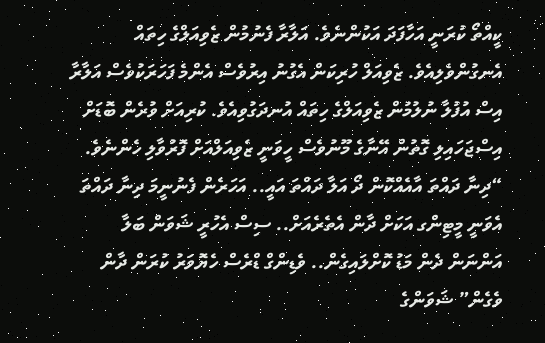ކީއްތޯ ކުރަނީ އަހާފަދަ އަކުންނެވެ. އަލާރާ ފެނުމުން ޒެވިއަލްގެ ހިތައް އެނގުންވެލިއެވެ. ޒެވިއަލް ހުރިކަން އެގުނު އިރުވެސް އެންމެ ފަހަރަކުވެސް އަލާރާ އިސް އުފުލާ ނުލުމުން ޒެވިއަލްގެ ހިތައް އުނދަގުވިއެވެ. ކުރިއަށް ވުރެން ބޮޑަށް އިސްޖަހައިލި ގޮތުން އޭނާގެ މޫނުވެސް ހީވަނީ ޒެވިއަލްއަށް ފޮރުވާލި ހެންނެވެ.
“ދިނާ ދައްތަ އާއެއްކޮން ދޯ އަލާ ދައްތަ އައީ.. އަހަރެން ފެނުނީމަ ދިނާ ދައްތަ އެވަނީ މީޓިންގ އަކަށް ދާން އެތެރެއަށް.. ސިސް އެހުރީ ޝަވަން ބަލާ އަންނަން ދެން މަޑު ކޮށްލައިގެން.. ވެޑިންގް ޑްރެސް ހެޔޮވަރު ކުރަން ދާން ވެގެން” ޝަވަންގެ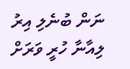ނަން ބުނެލި އިރު ލިއާނާ ހުރީ ވަރަށް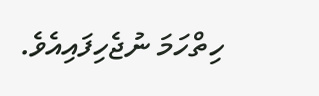ހިތްހަމަ ނުޖެހިފައިއެވެ.